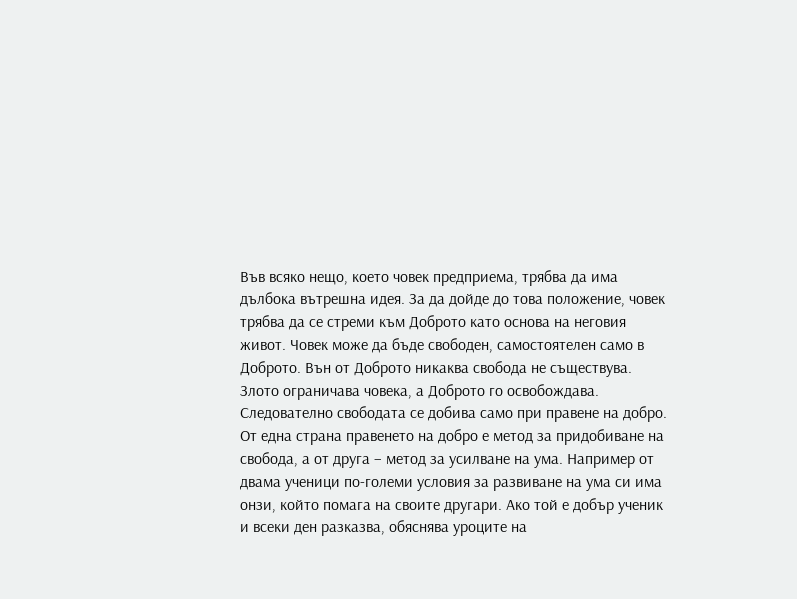Във всяко нещо, което човек предприема, трябва да има дълбока вътрешна идея. За да дойде до това положение, човек трябва да се стреми към Доброто като основа на неговия живот. Човек може да бъде свободен, самостоятелен само в Доброто. Вън от Доброто никаква свобода не съществува. Злото ограничава човека, а Доброто го освобождава. Следователно свободата се добива само при правене на добро. От една страна правенето на добро е метод за придобиване на свобода, а от друга – метод за усилване на ума. Например от двама ученици по-големи условия за развиване на ума си има онзи, който помага на своите другари. Ако той е добър ученик и всеки ден разказва, обяснява уроците на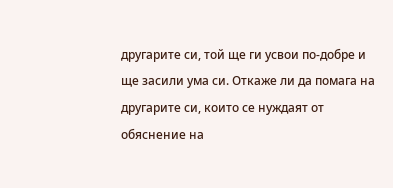другарите си, той ще ги усвои по-добре и ще засили ума си. Откаже ли да помага на другарите си, които се нуждаят от обяснение на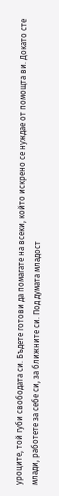уроците, той губи свободата си. Бъдете готови да помагате на всеки, който искрено се нуждае от помощта ви. Докато сте млади, работете за себе си, за ближните си. Под думата младост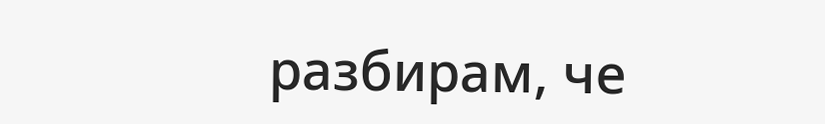разбирам, че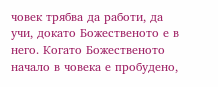човек трябва да работи, да учи, докато Божественото е в него. Когато Божественото начало в човека е пробудено,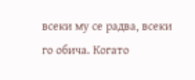всеки му се радва, всеки го обича. Когато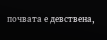почвата е девствена,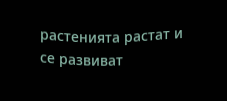растенията растат и се развиват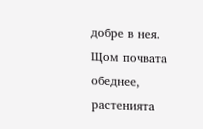добре в нея. Щом почвата обеднее, растенията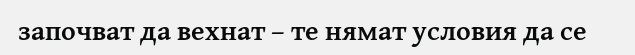започват да вехнат – те нямат условия да се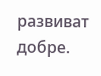развиват добре.